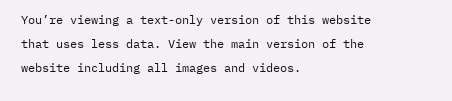You’re viewing a text-only version of this website that uses less data. View the main version of the website including all images and videos.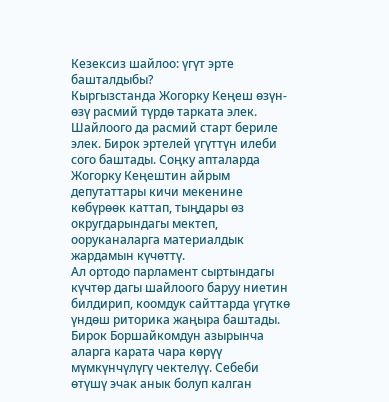Кезексиз шайлоо: үгүт эрте башталдыбы?
Кыргызстанда Жогорку Кеңеш өзүн-өзү расмий түрдө тарката элек. Шайлоого да расмий старт бериле элек. Бирок эртелей үгүттүн илеби сого баштады. Соңку апталарда Жогорку Кеңештин айрым депутаттары кичи мекенине көбүрөөк каттап, тыңдары өз округдарындагы мектеп, ооруканаларга материалдык жардамын күчөттү.
Ал ортодо парламент сыртындагы күчтөр дагы шайлоого баруу ниетин билдирип, коомдук сайттарда үгүткө үндөш риторика жаңыра баштады.
Бирок Боршайкомдун азырынча аларга карата чара көрүү мүмкүнчүлүгү чектелүү. Себеби өтүшү эчак анык болуп калган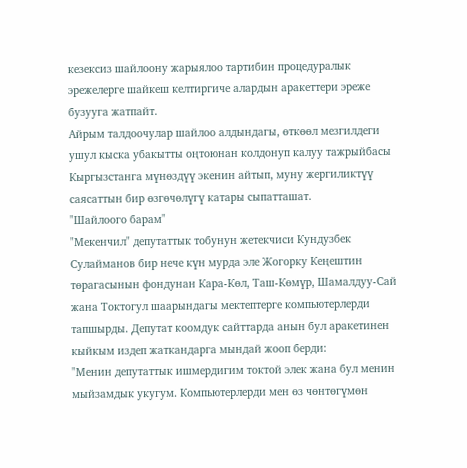кезексиз шайлоону жарыялоо тартибин процедуралык эрежелерге шайкеш келтиргиче алардын аракеттери эреже бузууга жатпайт.
Айрым талдоочулар шайлоо алдындагы, өткөөл мезгилдеги ушул кыска убакытты оңтоюнан колдонуп калуу тажрыйбасы Кыргызстанга мүнөздүү экенин айтып, муну жергиликтүү саясаттын бир өзгөчөлүгү катары сыпатташат.
"Шайлоого барам"
"Мекенчил" депутаттык тобунун жетекчиси Кундузбек Сулайманов бир нече күн мурда эле Жогорку Кеңештин төрагасынын фондунан Кара-Көл, Таш-Көмүр, Шамалдуу-Сай жана Токтогул шаарындагы мектептерге компьютерлерди тапшырды. Депутат коомдук сайттарда анын бул аракетинен кыйкым издеп жаткандарга мындай жооп берди:
"Менин депутаттык ишмердигим токтой элек жана бул менин мыйзамдык укугум. Компьютерлерди мен өз чөнтөгүмөн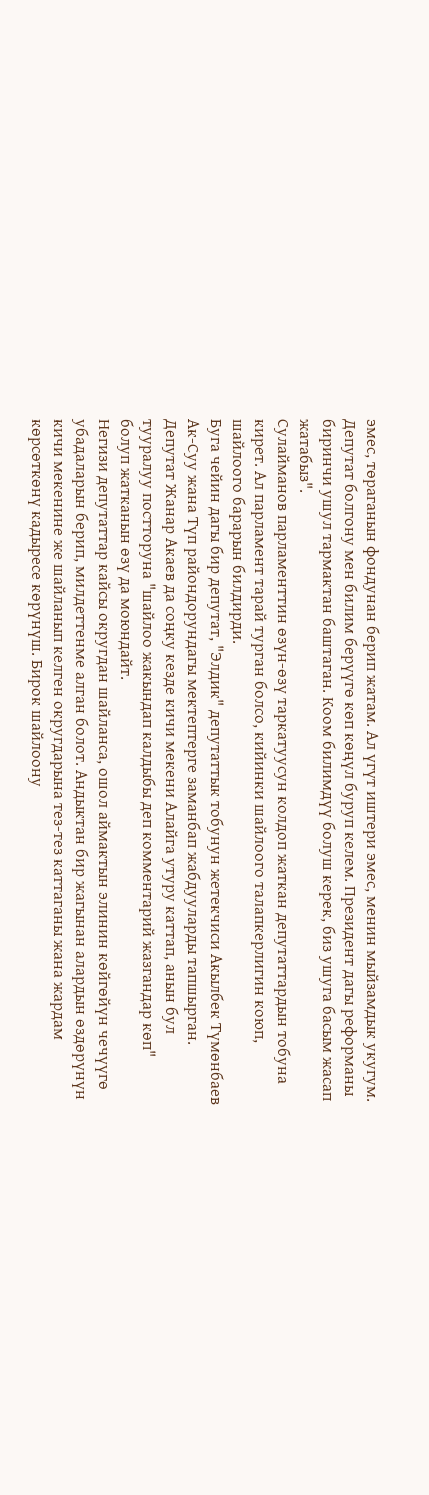эмес, төраганын фондунан берип жатам. Ал үгүт иштери эмес, менин мыйзамдык укугум. Депутат болгону мен билим берүүгө көп көңүл буруп келем. Президент дагы реформаны биринчи ушул тармактан баштаган. Коом билимдүү болуш керек, биз ушуга басым жасап жатабыз".
Сулайманов парламенттин өзүн-өзү таркатуусун колдоп жаткан депутаттардын тобуна кирет. Ал парламент тарай турган болсо, кийинки шайлоого талапкерлигин коюп, шайлоого барарын билдирди.
Буга чейин дагы бир депутат, "Элдик" депутаттык тобунун жетекчиси Акылбек Түмөнбаев Ак-Суу жана Түп райондорундагы мектептерге заманбап жабдууларды тапшырган.
Депутат Жанар Акаев да соңку кезде кичи мекени Алайга утуру каттап, анын бул тууралуу постторуна "шайлоо жакындап калдыбы деп комментарий жазгандар көп" болуп жатканын өзү да моюндайт.
Негизи депутаттар кайсы округдан шайланса, ошол аймактын элинин көйгөйүн чечүүгө убадаларын берип, милдеттенме алган болот. Андыктан бир жагынан алардын өздөрүнүн кичи мекенине же шайланып келген округдарына тез-тез каттаганы жана жардам көрсөткөнү кадыресе көрүнүш. Бирок шайлоону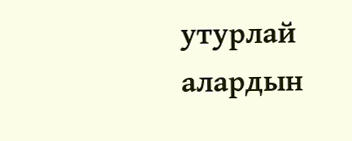утурлай алардын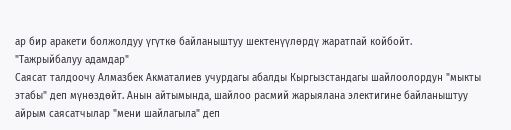ар бир аракети болжолдуу үгүткө байланыштуу шектенүүлөрдү жаратпай койбойт.
"Тажрыйбалуу адамдар"
Саясат талдоочу Алмазбек Акматалиев учурдагы абалды Кыргызстандагы шайлоолордун "мыкты этабы" деп мүнөздөйт. Анын айтымында, шайлоо расмий жарыялана электигине байланыштуу айрым саясатчылар "мени шайлагыла" деп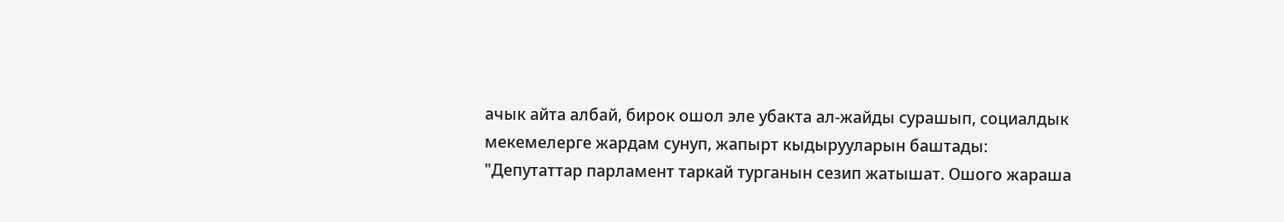ачык айта албай, бирок ошол эле убакта ал-жайды сурашып, социалдык мекемелерге жардам сунуп, жапырт кыдырууларын баштады:
"Депутаттар парламент таркай турганын сезип жатышат. Ошого жараша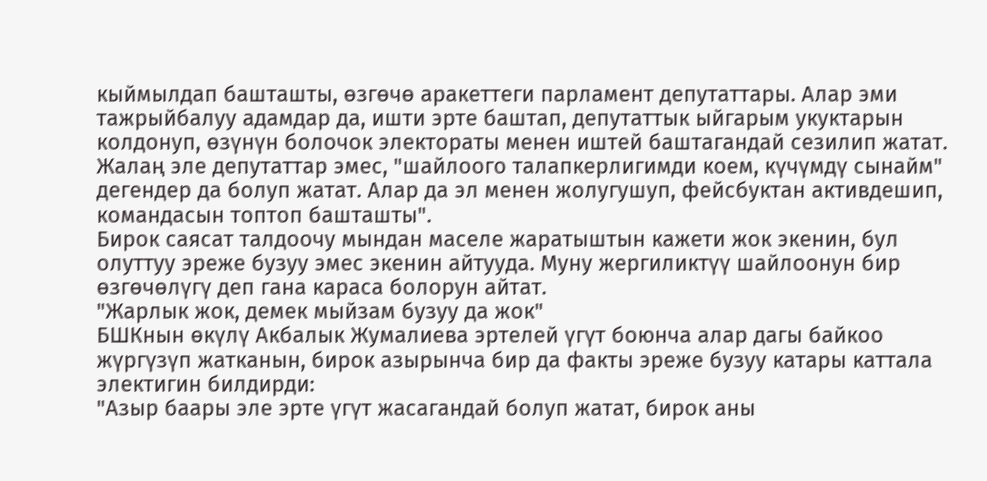кыймылдап башташты, өзгөчө аракеттеги парламент депутаттары. Алар эми тажрыйбалуу адамдар да, ишти эрте баштап, депутаттык ыйгарым укуктарын колдонуп, өзүнүн болочок электораты менен иштей баштагандай сезилип жатат. Жалаң эле депутаттар эмес, "шайлоого талапкерлигимди коем, күчүмдү сынайм" дегендер да болуп жатат. Алар да эл менен жолугушуп, фейсбуктан активдешип, командасын топтоп башташты".
Бирок саясат талдоочу мындан маселе жаратыштын кажети жок экенин, бул олуттуу эреже бузуу эмес экенин айтууда. Муну жергиликтүү шайлоонун бир өзгөчөлүгү деп гана караса болорун айтат.
"Жарлык жок, демек мыйзам бузуу да жок"
БШКнын өкүлү Акбалык Жумалиева эртелей үгүт боюнча алар дагы байкоо жүргүзүп жатканын, бирок азырынча бир да факты эреже бузуу катары каттала электигин билдирди:
"Азыр баары эле эрте үгүт жасагандай болуп жатат, бирок аны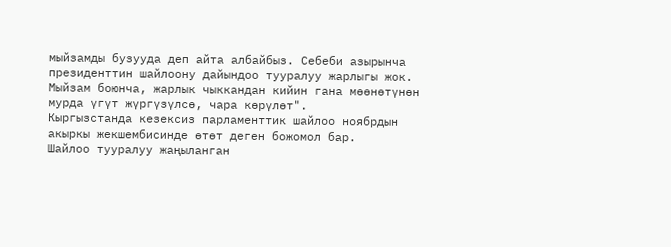мыйзамды бузууда деп айта албайбыз. Себеби азырынча президенттин шайлоону дайындоо тууралуу жарлыгы жок. Мыйзам боюнча, жарлык чыккандан кийин гана мөөнөтүнөн мурда үгүт жүргүзүлсө, чара көрүлөт".
Кыргызстанда кезексиз парламенттик шайлоо ноябрдын акыркы жекшембисинде өтөт деген божомол бар.
Шайлоо тууралуу жаңыланган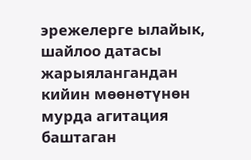эрежелерге ылайык, шайлоо датасы жарыялангандан кийин мөөнөтүнөн мурда агитация баштаган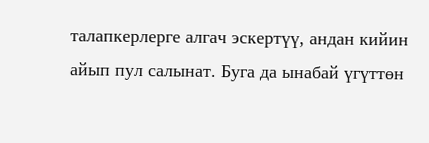талапкерлерге алгач эскертүү, андан кийин айып пул салынат. Буга да ынабай үгүттөн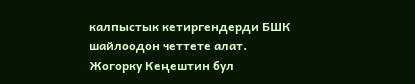калпыстык кетиргендерди БШК шайлоодон четтете алат.
Жогорку Кеңештин бул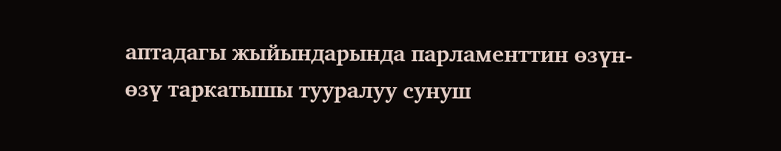аптадагы жыйындарында парламенттин өзүн-өзү таркатышы тууралуу сунуш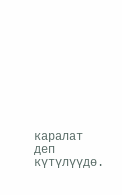каралат деп күтүлүүдө.